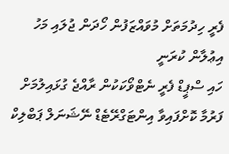ފެރީ ހިދުމަތަށް މުވައްޒަފުން ހޯދަން ޖުލައި މަހު އިޢުލާން ކުރަނީ
ހައި ސްޕީޑް ފެރީ ނެޓްވޯކަކުން ރާއްޖެ ގުޅައިލުމަށް ފަރުމާ ކޮށްފައިވާ އިންޓަގްރޭޓެޑް ނޭޝަނަލް ޕަބްލިކް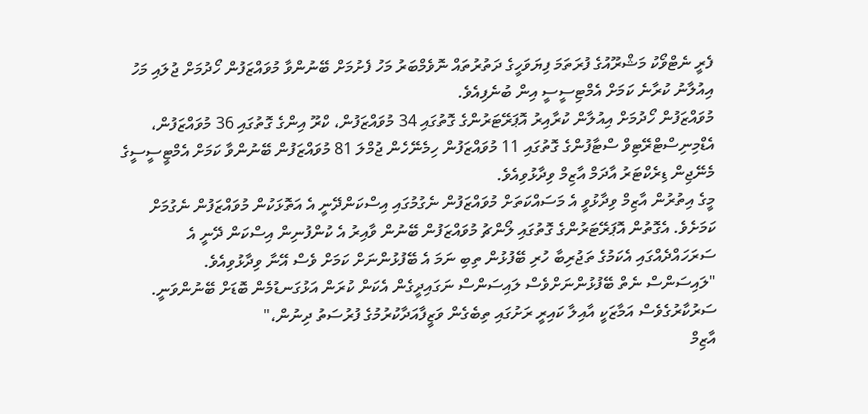ފެރީ ނެޓްވޯކު މަޝްރޫއުގެ ފުރަތަމަ ފިޔަވަހީގެ ދަތުރުތައް ނޮވެމްބަރު މަހު ފެށުމަށް ބޭނުންވާ މުވައްޒަފުން ހޯދުމަށް ޖުލައި މަހު އިއުލާނު ކުރާނެ ކަމަށް އެމްޓިސީސީ އިން ބުނެފިއެވެ.
މުވައްޒަފުން ހޯދުމަށް އިއުލާން ކުރާއިރު އޮޕަރޭޓަރުންގެ ގޮތުގައި 34 މުވައްޒަފުން، ކްރޫ އިންގެ ގޮތުގައި 36 މުވައްޒަފުން، އެޑްމިނިސްޓްރޭޓިވް ސްޓާފުންގެ ގޮތުގައި 11 މުވައްޒަފުން ހިމެނޭހެން ޖުމްލަ 81 މުވައްޒަފުން ބޭނުންވާ ކަމަށް އެމްޓީސީސީގެ މެނޭޖިން ޑިރެކްޓަރު އާދަމް އާޒިމް ވިދާޅުވިއެވެ.
މީގެ އިތުރުން އާޒިމް ވިދާޅުވީ އެ މަސައްކަތަށް މުވައްޒަފުން ނެގުމުގައި އިސްކަންދޭނީ އެ އަތޮޅަކުން މުވައްޒަފުން ނެގުމަށް ކަމަށެވެ. އެގޮތުން އޮޕަރޭޓަރުންގެ ގޮތުގައި ލޯންޗު މުވައްޒަފުން ބޭނުން ވާއިރު އެ ކުންފުނިން އިސްކަން ދޭނީ އެ ސަރަހައްދެއްގައި އެކަމުގެ ތަޖުރިބާ ހުރި ބޭފުޅުން ތިބި ނަމަ އެ ބޭފުޅުންނަށް ކަމަށް ވެސް އޭނާ ވިދާޅުވިއެވެ.
"ލައިސަންސް ނެތް ބޭފުޅުންނަށްވެސް ލައިސަންސް ނަގައިދީގެން އެކަން ކުރަން އަޅުގަނޑުމެން ބޮޑަށް ބޭނުންވަނީ. ސަރުކާރުގެވެސް އަމާޒަކީ އާއިލާ ކައިރީ ރަށުގައި ތިބެގެން ވަޒީފާއަދާކުރުމުގެ ފުރުސަތު ދިނުން،"
އާޒިމް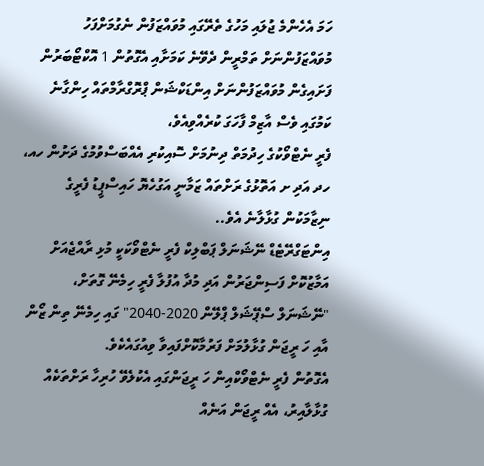ހަމަ އެހެންމެ ޖުލައި މަހުގެ ތެރޭގައި މުވައްޒަފުން ނެގުމަށްފަހު މުވައްޒަފުންނަށް ތަމްރީން ދެވޭނެ ކަމަށާއި އެގޮތުން 1 އޮކްޓޯބަރުން ފަށައިގެން މުވައްޒަފުންނަށް އިންޑަކްޝަން ޕްރޮގްރާމްތައް ހިންގާނެ ކަމުގައި ވެސް އާޒިމް ފާހަގަ ކުރެއްވިއެވެ،
ފެރީ ނެޓްވޯކުގެ ހިދުމަތް ދިނުމަށް ސޮއިކުރި އެއްބަސްވުމުގެ ދަށުން ހއ، ހދ އަދި ށ އަތޮޅުގެ ރަށްތައް ޒަމާނީ އަގުހެޔޮ ހައިސްޕީޑު ފެރީގެ ނިޒާމަކުން ގުޅާލާނެ އެވެ..
އިންޓަގްރޭޓެޑް ނޭޝަނަލް ޕަބްލިކް ފެރީ ނެޓްވޯކަކީ މުޅި ރާއްޖެއަށް އަމާޒުކޮށް ފަސިންޖަރުން އަދި މުދާ އުފުލާ ފެރީ ހިމެނޭ ގޮތަށް، "ނޭޝަނަލް ސްޕޭޝަލް ޕްލޭން 2020-2040" ގައި ހިމެނޭ ތިން ޒޯން އާއި ހަ ރީޖަން ގުޅާލުމަށް ފަރުމާކޮށްފައިވާ ވިއުގައެކެވެ.
އެގޮތުން ފެރީ ނެޓްވޯކްއިން ހަ ރީޖަންގައި އެކުލެވޭ ހުރިހާ ރަށްތަކެއް ގުޅާލާއިރު، އެއް ރީޖަން އަނެއް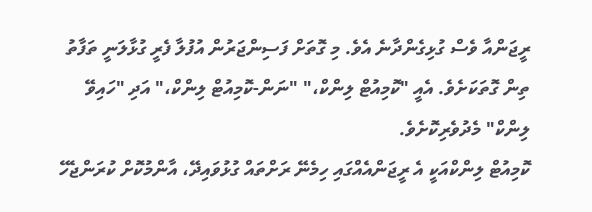ރީޖަންއާ ވެސް ގުޅިގެންދާނެ އެވެ. މި ގޮތަށް ފަސިންޖަރުން އުފުލާ ފެރީ ގުޅާލަނީ ތަފާތު ތިން ގޮތަކަށެވެ. އެއީ "ކޮމިއުޓް ލިންކް،" "ނަން-ކޮމިއުޓް ލިންކް،" އަދި "ހައިވޭ ލިންކް" މެދުވެރިކޮށެވެ.
ކޮމިއުޓް ލިންކްއަކީ އެ ރީޖަންއެއްގައި ހިމެނޭ ރަށްތައް ގުޅުވައިދޭ، އާންމުކޮށް ކުރަންޖެހޭ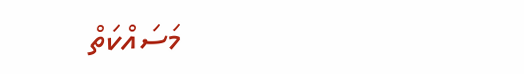މަސައްކަތް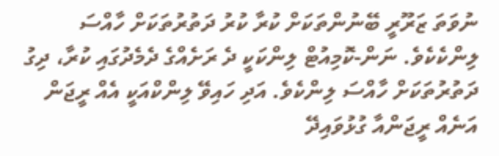ނުވަތަ ޒަރޫރީ ބޭނުންތަކަށް ކުރާ ކުރު ދަތުރުތަކަށް ހާއްސަ ލިންކެކެވެ. ނަން-ކޮމިއުޓް ލިންކަކީ ދެ ރަށެއްގެ ދެމެދުގައި ކުރާ، ދިގު ދަތުރުތަކަށް ހާއްސަ ލިންކެވެ. އަދި ހައިވޭ ލިންކްއަކީ އެއް ރީޖަން އަނެއް ރީޖަންއާ ގުޅުވައިދޭ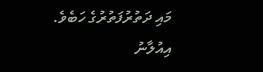މައި ދަތުރުފަތުރުގެ ހަބެވެ.
އިއުލާނު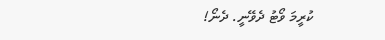ކުރީމަ ވޯޓު ދެވޭނީ. ދެނޯ!